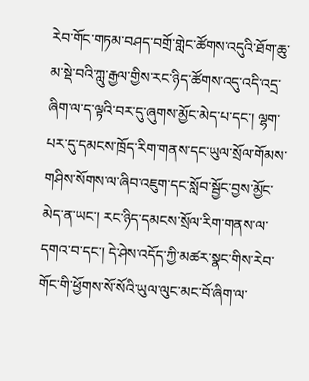རེབ་གོང་གཏམ་བཤད་བགྲོ་གླེང་ཚོགས་འདུའི་ཐོག་ཆུ་མ་སྡེ་བའི་ཀླུ་རྒྱལ་གྱིས་རང་ཉིད་ཚོགས་འདུ་འདི་འདྲ་ཞིག་ལ་ད་ལྟའི་བར་དུ་ཞུགས་མྱོང་མེད་པ་དང་། ལྷག་པར་དུ་དམངས་ཁྲོད་རིག་གནས་དང་ཡུལ་སྲོལ་གོམས་གཤིས་སོགས་ལ་ཞིབ་འཇུག་དང་སློབ་སྦྱོང་བྱས་མྱོང་མེད་ན་ཡང་། རང་ཉིད་དམངས་སྲོལ་རིག་གནས་ལ་དགའ་བ་དང་། དེ་ཤེས་འདོད་ཀྱི་མཚར་སྣང་གིས་རེབ་གོང་གི་ཕྱོགས་སོ་སོའི་ཡུལ་ལུང་མང་བོ་ཞིག་ལ་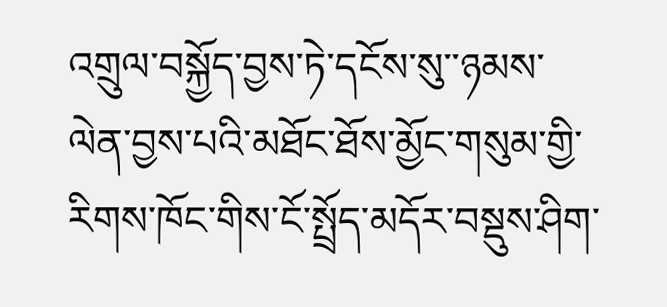འགྲུལ་བསྐྱོད་བྱས་ཏེ་དངོས་སུ་་ཉམས་ལེན་བྱས་པའི་མཐོང་ཐོས་མྱོང་གསུམ་གྱི་རིགས་ཁོང་གིས་ངོ་སྤྲོད་མདོར་བསྡུས་ཤིག་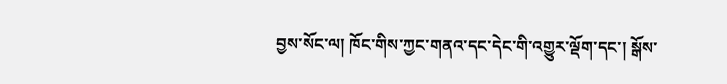བྱས་སོང་ལ། ཁོང་གིས་ཀྱང་གནའ་དང་དེང་གི་འགྱུར་ལྡོག་དང་། སྒོས་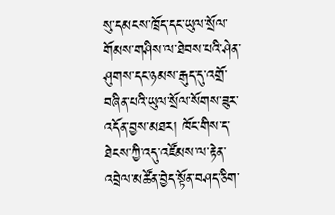སུ་དམངས་ཁྲོད་དང་ཡུལ་སྲོལ་གོམས་གཤིས་ལ་ཐེབས་པའི་ཤེན་ཤུགས་དང་ཉམས་རྒུད་དུ་འགྲོ་བཞིན་པའི་ཡུལ་སྲོལ་སོགས་ཟུར་འདོན་བྱས་མཐར། ཁོང་གིས་ད་ཐེངས་ཀྱི་འདུ་འཛོམས་ལ་རྟེན་འབྲེལ་མཚོན་བྱེད་སྟོན་བཤད་ཅིག་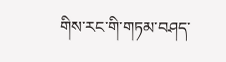གིས་རང་གི་གཏམ་བཤད་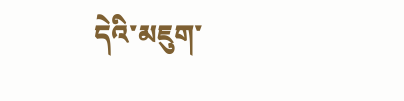དེའི་མཇུག་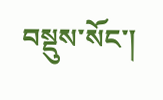བསྡུས་སོང་།